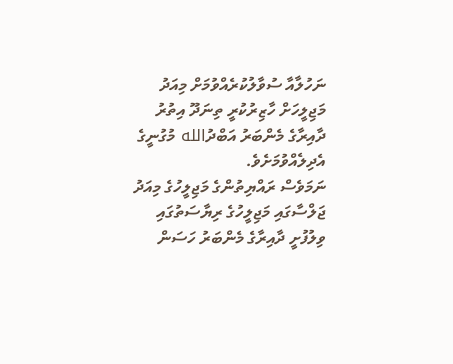ނަހުލާއާ ސުވާލުކުރެއްވުމަށް މިއަދު މަޖިލީހަށް ހާޒިރުކުރީ ތިނަދޫ އިތުރު ދާއިރާގެ މެންބަރު އަބްދުالله މުގުނީގެ އެދިލެއްވުމަށެވެ.
ނަމަވެސް ރައްޔިތުންގެ މަޖިލީހުގެ މިއަދު ޖަލްސާގައި މަޖިލީހުގެ ރިޔާސަތުގައި ވިލުފުށީ ދާއިރާގެ މެންބަރު ހަސަން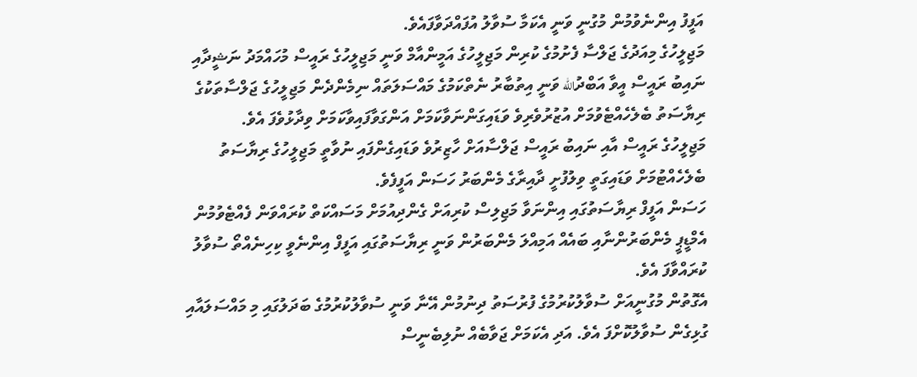އަފީފު އިންނެވުމުން މުގުނީ ވަނީ އެކަމާ ސުވާލު އުފައްދަވާފައެވެ.
މަޖިލީހުގެ މިއަދުގެ ޖަލްސާ ފެށުމުގެ ކުރިން މަޖިލީހުގެ އަމީންއާމް ވަނީ މަޖިލީހުގެ ރައީސް މުހައްމަދު ނަޝީދާއި ނައިބު ރައީސް އީވާ އަބްދުالله ވަނީ އިތުބާރު ނެތްކަމުގެ މައްސަލަތައް ނިމެންދެން މަޖިލީހުގެ ޖަލްސާތަކުގެ ރިޔާސަތު ބެލެހެއްޓެވުމަށް އުޒުރުވެރިވެ ވަޑައިގަންނަވާކަމަށް އަންގަވާފައިވާކަމަށް ވިދާޅުވެފަ އެވެ.
މަޖިލީހުގެ ރައީސް އާއި ނައިބު ރައީސް ޖަލްސާއަށް ހާޒިރުވެ ވަޑައިގެންފައި ނުވާތީ މަޖިލީހުގެ ރިޔާސަތު ބެލެހެއްޓުމަށް ވަޑައިގަތީ ވިލުފުށީ ދާއިރާގެ މެންބަރު ހަސަން އަފީފެވެ.
ހަސަން އަފީފް ރިޔާސަތުގައި އިންނަވާ މަޖިލިސް ކުރިއަށް ގެންދިއުމަށް މަސައްކަތް ކުރައްވަން ފެއްޓެވުމުން އެމްޑީޕީ މެންބަރުންނާއި ބައެއް އަމިއްލަ މެންބަރުން ވަނީ ރިޔާސަތުގައި އަފީފް އިންނެވީ ކިހިނެއްތޯ ސުވާލު ކުރައްވާފަ އެވެ.
އެގޮތުން މުގުނީއަށް ސުވާލުކުރުމުގެ ފުރުސަތު ދިނުމުން އޭނާ ވަނީ ސުވާލުކުރުމުގެ ބަދަލުގައި މި މައްސަލައާއި ގުޅިގެން ސުވާލުކޮށްފަ އެވެ. އަދި އެކަމަށް ޖަވާބެއް ނުލިބެނީސް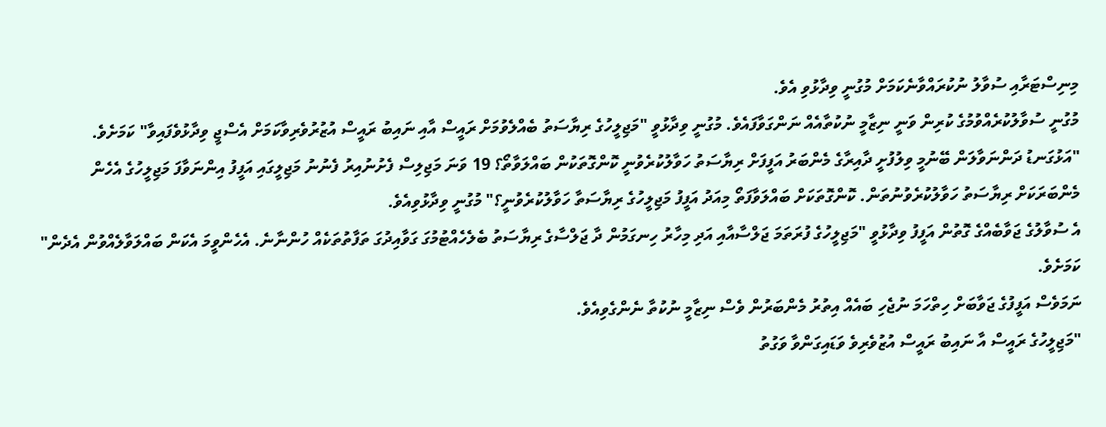މިނިސްޓަރާއި ސުވާލު ނުކުރައްވާނެކަމަށް މުގުނީ ވިދާޅުވި އެވެ.
މުގުނީ ސުވާލުކުރެއްވުމުގެ ކުރިން ވަނީ ނިޒާމީ ނުކުތާއެއް ނަންގަވާފައެވެ. މުގުނީ ވިދާޅުވީ "މަޖިލީހުގެ ރިޔާސަތު ބެއްލެވުމަށް ރައީސް އާއި ނައިބު ރައީސް އުޒުރުވެރިވާކަމަށް އެސްޖީ ވިދާޅުވެފައިވާ" ކަމަށެވެ.
"އަޅުގަނޑު ދަންނަވާލަން ބޭނުމީ ވިލުފުށީ ދާއިރާގެ މެންބަރު އަފީފަށް ރިޔާސަތު ހަވާލުކުރެވުނީ ކޮންގޮތަކުން ބައްލަވާތޯ؟ 19 ވަނަ މަޖިލިސް ފެށުނުއިރު ފެނުނު މަޖިލީގައި އަފީފު އިންނަވާފަ މަޖިލީހުގެ އެހެން މެންބަރަކަށް ރިޔާސަތު ހަވާލުކުރެވުނުތަން. ކޮންގޮތަކަށް ބައްލަވާފަތޯ މިއަދު އަފީފު މަޖިލީހުގެ ރިޔާސަތާ ހަވާލުކުރެވުނީ؟" މުގުނީ ވިދާޅުވިއެވެ.
އެ ސުވާލުގެ ޖަވާބެއްގެ ގޮތުން އަފީފު ވިދާޅުވީ "މަޖިލީހުގެ ފުރަތަމަ ޖަލްސާއާއި އަދި މިހާރު ހިނގަމުން ދާ ޖަލްސާގެ ރިޔާސަތު ބެލެހެއްޓުމުގަ ގަވާއިދުގަ ތަފާތުތަކެއް ހުންނާނެ. އެހެންވީމަ އެކަން ބައްލަވާލެއްވުން އެދެން" ކަމަށެވެ.
ނަމަވެސް އަފީފުގެ ޖަވާބަށް ހިތްހަމަ ނުޖެހި ބައެއް އިތުރު މެންބަރުން ވެސް ނިޒާމީ ނުކުތާ ނެންގެވިއެވެ.
"މަޖިލީހުގެ ރައީސް އާ ނައިބު ރައީސް އުޒުވެރިވެ ވަޑައިގަންވާ ވަގުތު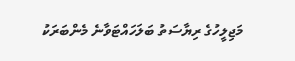މަޖިލީހުގެ ރިޔާސަތު ބަލަހައްޓަވާނެ މެންބަރަކު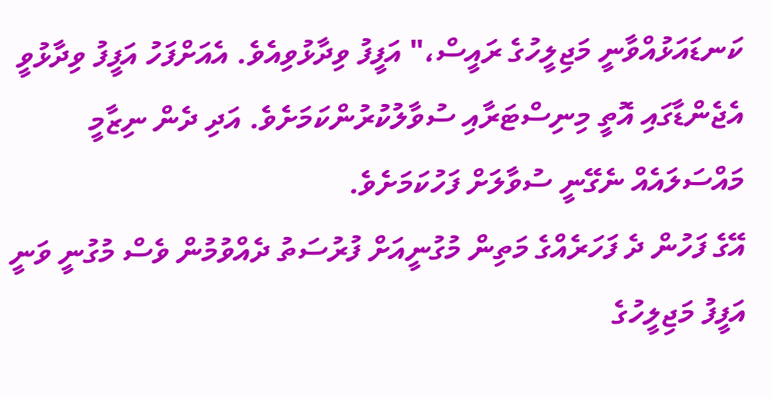ކަނޑައަޅުއްވާނީ މަޖިލީހުގެ ރައީސް،" އަފީފު ވިދާޅުވިއެވެ. އެއަށްފަހު އަފީފު ވިދާޅުވީ އެޖެންޑާގައި އޮތީ މިނިސްޓަރާއި ސުވާލުކުރުންކަމަށެވެ. އަދި ދެން ނިޒާމީ މައްސަލައެއް ނެގޭނީ ސުވާލަށް ފަހުކަމަށެވެ.
އޭގެ ފަހުން ދެ ފަހަރެއްގެ މަތިން މުގުނީއަށް ފުރުސަތު ދެއްވުމުން ވެސް މުގުނީ ވަނީ އަފީފު މަޖިލީހުގެ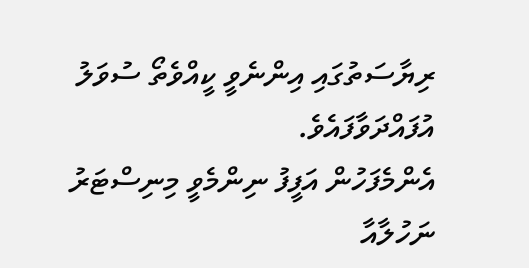ރިޔާސަތުގައި އިންނެވީ ކީއްވެތޯ ސުވަލު އުފައްދަވާފައެވެ.
އެންމެފަހުން އަފީފު ނިންމެވީ މިނިސްޓަރު ނަހުލާއާ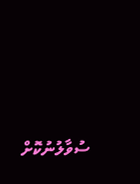ސުވާލުނުކޮށް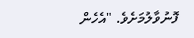ފޮނުވާލުމަށެވެ. "އެހެން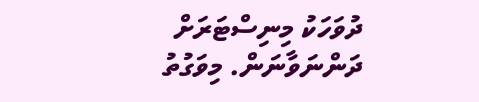ދުވަހަކު މިނިސްޓަރަށް ދަންނަވާނަން. މިވަގުތު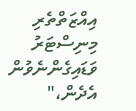އިއްޒަތްތެރި މިނިސްޓަރު ވަޑައިގެންނެވުން އެދެން،"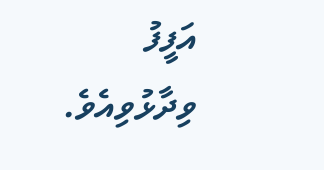އަފީފު ވިދާޅުވިއެވެ.